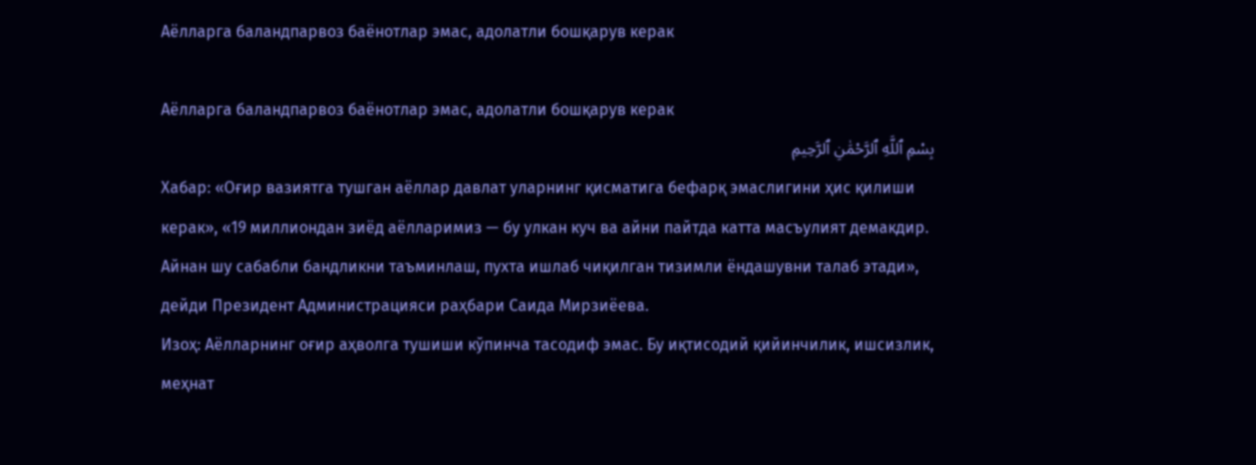Аёлларга баландпарвоз баёнотлар эмас, адолатли бошқарув керак

Аёлларга баландпарвоз баёнотлар эмас, адолатли бошқарув керак
بِسْمِ ٱللَّهِ ٱلرَّحْمَٰنِ ٱلرَّحِيمِ
Хабар: «Оғир вазиятга тушган аёллар давлат уларнинг қисматига бефарқ эмаслигини ҳис қилиши керак», «19 миллиондан зиёд аёлларимиз — бу улкан куч ва айни пайтда катта масъулият демакдир. Айнан шу сабабли бандликни таъминлаш, пухта ишлаб чиқилган тизимли ёндашувни талаб этади», дейди Президент Администрацияси раҳбари Саида Мирзиёева.
Изоҳ: Аёлларнинг оғир аҳволга тушиши кўпинча тасодиф эмас. Бу иқтисодий қийинчилик, ишсизлик, меҳнат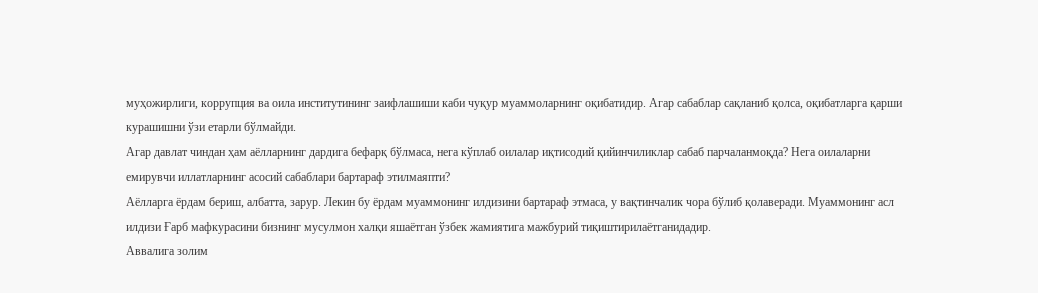муҳожирлиги, коррупция ва оила институтининг заифлашиши каби чуқур муаммоларнинг оқибатидир. Агар сабаблар сақланиб қолса, оқибатларга қарши курашишни ўзи етарли бўлмайди.
Агар давлат чиндан ҳам аёлларнинг дардига бефарқ бўлмаса, нега кўплаб оилалар иқтисодий қийинчиликлар сабаб парчаланмоқда? Нега оилаларни емирувчи иллатларнинг асосий сабаблари бартараф этилмаяпти?
Аёлларга ёрдам бериш, албатта, зарур. Лекин бу ёрдам муаммонинг илдизини бартараф этмаса, у вақтинчалик чора бўлиб қолаверади. Муаммонинг асл илдизи Ғарб мафкурасини бизнинг мусулмон халқи яшаётган ўзбек жамиятига мажбурий тиқиштирилаётганидадир.
Аввалига золим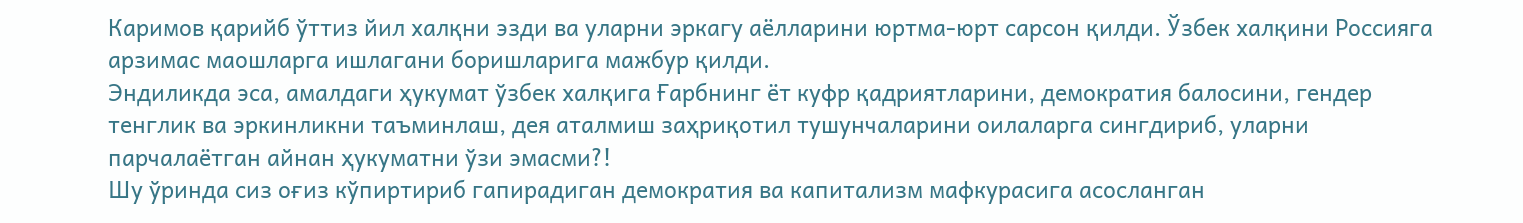Каримов қарийб ўттиз йил халқни эзди ва уларни эркагу аёлларини юртма-юрт сарсон қилди. Ўзбек халқини Россияга арзимас маошларга ишлагани боришларига мажбур қилди.
Эндиликда эса, амалдаги ҳукумат ўзбек халқига Ғарбнинг ёт куфр қадриятларини, демократия балосини, гендер тенглик ва эркинликни таъминлаш, дея аталмиш заҳриқотил тушунчаларини оилаларга сингдириб, уларни парчалаётган айнан ҳукуматни ўзи эмасми?!
Шу ўринда сиз оғиз кўпиртириб гапирадиган демократия ва капитализм мафкурасига асосланган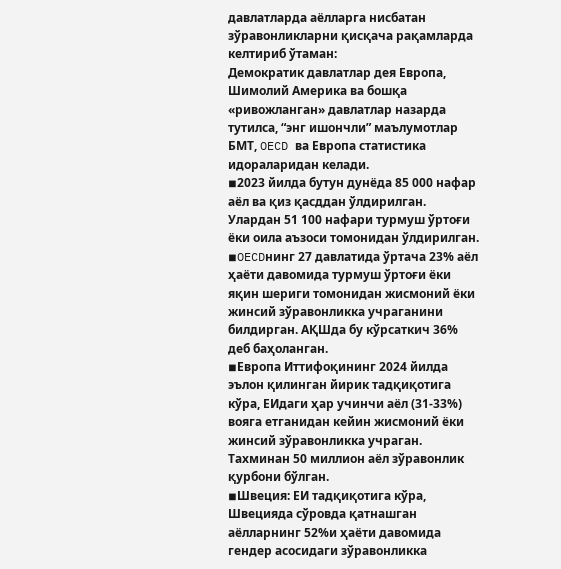давлатларда аёлларга нисбатан зўравонликларни қисқача рақамларда келтириб ўтаман:
Демократик давлатлар дея Европа, Шимолий Америка ва бошқа «ривожланган» давлатлар назарда тутилса, “энг ишончли” маълумотлар БМТ, OECD ва Европа статистика идораларидан келади.
◾2023 йилда бутун дунёда 85 000 нафар аёл ва қиз қасддан ўлдирилган. Улардан 51 100 нафари турмуш ўртоғи ёки оила аъзоси томонидан ўлдирилган.
◾OECDнинг 27 давлатида ўртача 23% аёл ҳаёти давомида турмуш ўртоғи ёки яқин шериги томонидан жисмоний ёки жинсий зўравонликка учраганини билдирган. АҚШда бу кўрсаткич 36% деб баҳоланган.
◾Европа Иттифоқининг 2024 йилда эълон қилинган йирик тадқиқотига кўра, ЕИдаги ҳар учинчи аёл (31-33%) вояга етганидан кейин жисмоний ёки жинсий зўравонликка учраган. Тахминан 50 миллион аёл зўравонлик қурбони бўлган.
◾Швеция: ЕИ тадқиқотига кўра, Швецияда сўровда қатнашган аёлларнинг 52%и ҳаёти давомида гендер асосидаги зўравонликка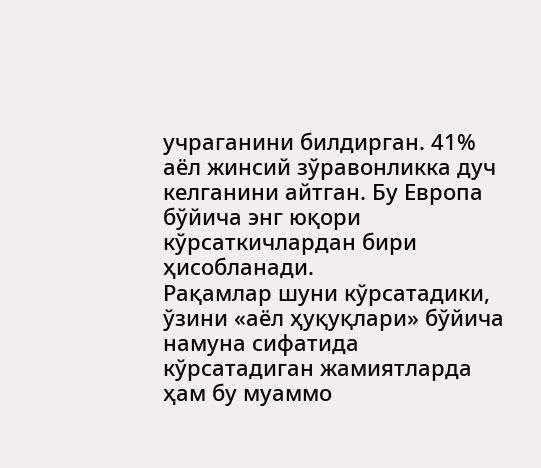учраганини билдирган. 41% аёл жинсий зўравонликка дуч келганини айтган. Бу Европа бўйича энг юқори кўрсаткичлардан бири ҳисобланади.
Рақамлар шуни кўрсатадики, ўзини «аёл ҳуқуқлари» бўйича намуна сифатида кўрсатадиган жамиятларда ҳам бу муаммо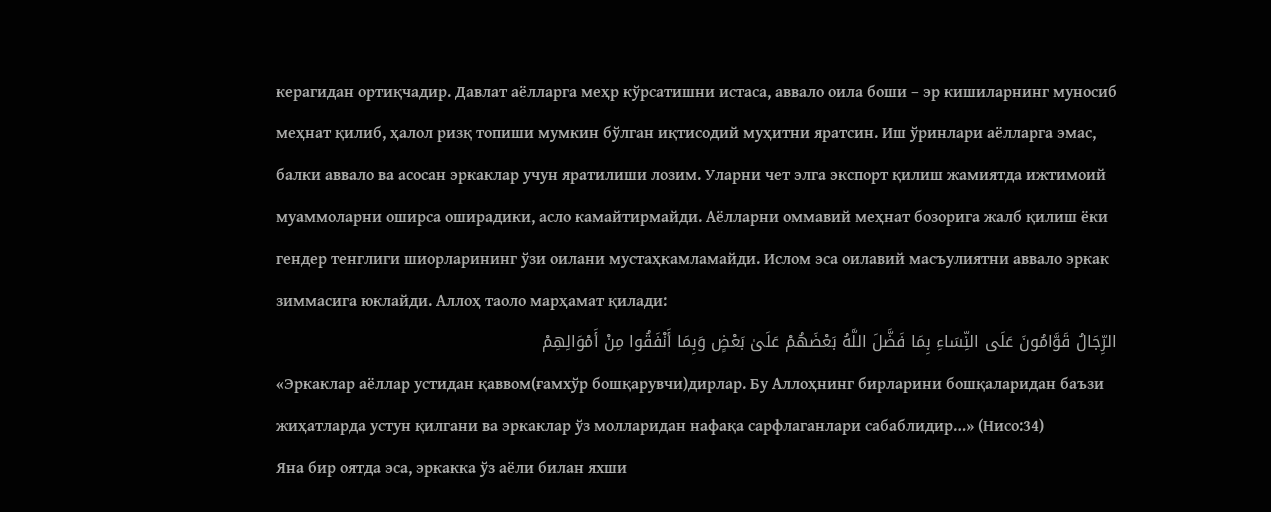керагидан ортиқчадир. Давлат аёлларга меҳр кўрсатишни истаса, аввало оила боши – эр кишиларнинг муносиб меҳнат қилиб, ҳалол ризқ топиши мумкин бўлган иқтисодий муҳитни яратсин. Иш ўринлари аёлларга эмас, балки аввало ва асосан эркаклар учун яратилиши лозим. Уларни чет элга экспорт қилиш жамиятда ижтимоий муаммоларни оширса оширадики, асло камайтирмайди. Аёлларни оммавий меҳнат бозорига жалб қилиш ёки гендер тенглиги шиорларининг ўзи оилани мустаҳкамламайди. Ислом эса оилавий масъулиятни аввало эркак зиммасига юклайди. Аллоҳ таоло марҳамат қилади:
الرِّجَالُ قَوَّامُونَ عَلَى النِّسَاءِ بِمَا فَضَّلَ اللَّهُ بَعْضَهُمْ عَلَىٰ بَعْضٍ وَبِمَا أَنْفَقُوا مِنْ أَمْوَالِهِمْ
«Эркаклар аёллар устидан қаввом(ғамхўр бошқарувчи)дирлар. Бу Аллоҳнинг бирларини бошқаларидан баъзи жиҳатларда устун қилгани ва эркаклар ўз молларидан нафақа сарфлаганлари сабаблидир…» (Нисо:34)
Яна бир оятда эса, эркакка ўз аёли билан яхши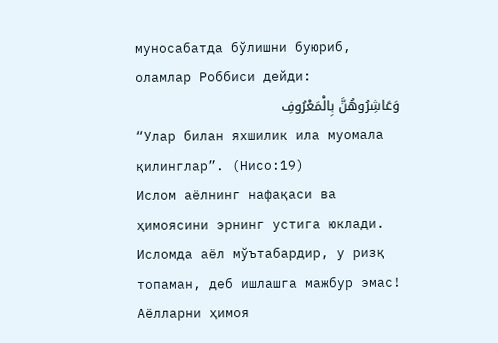муносабатда бўлишни буюриб, оламлар Роббиси дейди:
وَعَاشِرُوهُنَّ بِالْمَعْرُوفِ
“Улар билан яхшилик ила муомала қилинглар”. (Нисо:19)
Ислом аёлнинг нафақаси ва ҳимоясини эрнинг устига юклади. Исломда аёл мўътабардир, у ризқ топаман, деб ишлашга мажбур эмас! Аёлларни ҳимоя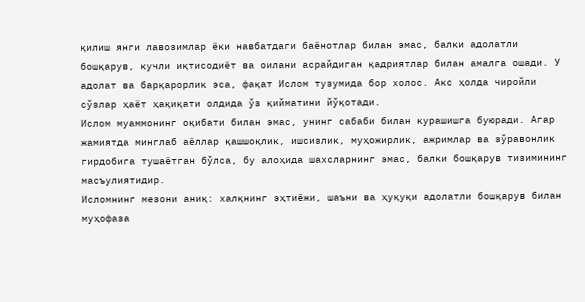қилиш янги лавозимлар ёки навбатдаги баёнотлар билан эмас, балки адолатли бошқарув, кучли иқтисодиёт ва оилани асрайдиган қадриятлар билан амалга ошади. У адолат ва барқарорлик эса, фақат Ислом тузумида бор холос. Акс ҳолда чиройли сўзлар ҳаёт ҳақиқати олдида ўз қийматини йўқотади.
Ислом муаммонинг оқибати билан эмас, унинг сабаби билан курашишга буюради. Агар жамиятда минглаб аёллар қашшоқлик, ишсизлик, муҳожирлик, ажримлар ва зўравонлик гирдобига тушаётган бўлса, бу алоҳида шахсларнинг эмас, балки бошқарув тизимининг масъулиятидир.
Исломнинг мезони аниқ: халқнинг эҳтиёжи, шаъни ва ҳуқуқи адолатли бошқарув билан муҳофаза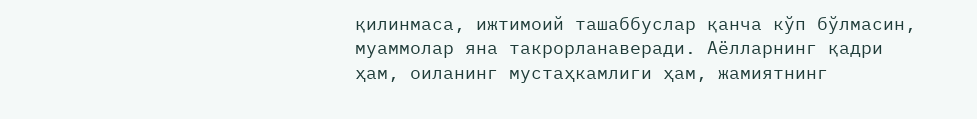қилинмаса, ижтимоий ташаббуслар қанча кўп бўлмасин, муаммолар яна такрорланаверади. Аёлларнинг қадри ҳам, оиланинг мустаҳкамлиги ҳам, жамиятнинг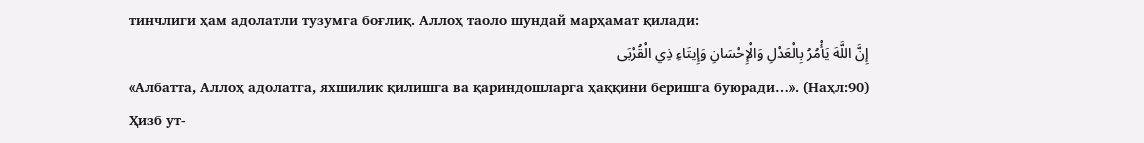тинчлиги ҳам адолатли тузумга боғлиқ. Аллоҳ таоло шундай марҳамат қилади:
إِنَّ اللَّهَ يَأْمُرُ بِالْعَدْلِ وَالْإِحْسَانِ وَإِيتَاءِ ذِي الْقُرْبَى
«Албатта, Аллоҳ адолатга, яхшилик қилишга ва қариндошларга ҳаққини беришга буюради…». (Наҳл:90)
Ҳизб ут-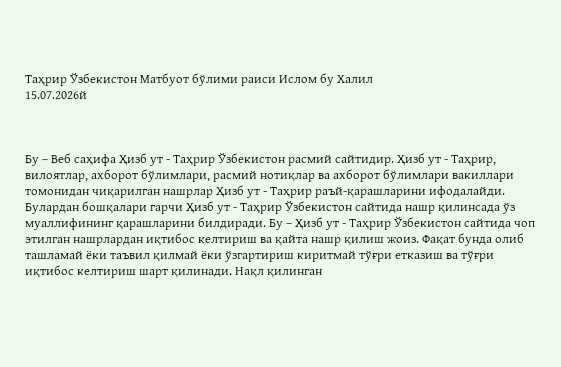Таҳрир Ўзбекистон Матбуот бўлими раиси Ислом бу Халил
15.07.2026й



Бу – Веб саҳифа Ҳизб ут - Таҳрир Ўзбекистон расмий сайтидир. Ҳизб ут - Таҳрир, вилоятлар, ахборот бўлимлари, расмий нотиқлар ва ахборот бўлимлари вакиллари томонидан чиқарилган нашрлар Ҳизб ут - Таҳрир раъй-қарашларини ифодалайди. Булардан бошқалари гарчи Ҳизб ут - Таҳрир Ўзбекистон сайтида нашр қилинсада ўз муаллифининг қарашларини билдиради. Бу – Ҳизб ут - Таҳрир Ўзбекистон сайтида чоп этилган нашрлардан иқтибос келтириш ва қайта нашр қилиш жоиз. Фақат бунда олиб ташламай ёки таъвил қилмай ёки ўзгартириш киритмай тўғри етказиш ва тўғри иқтибос келтириш шарт қилинади. Нақл қилинган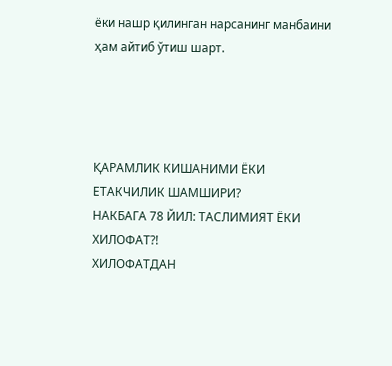ёки нашр қилинган нарсанинг манбаини ҳам айтиб ўтиш шарт.




ҚАРАМЛИК КИШАНИМИ ЁКИ ЕТАКЧИЛИК ШАМШИРИ?
НАКБАГА 78 ЙИЛ: ТАСЛИМИЯТ ЁКИ ХИЛОФАТ?!
ХИЛОФАТДАН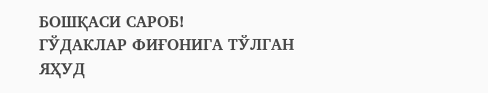БОШҚАСИ САРОБ!
ГЎДАКЛАР ФИҒОНИГА ТЎЛГАН ЯҲУД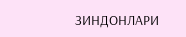ЗИНДОНЛАРИ